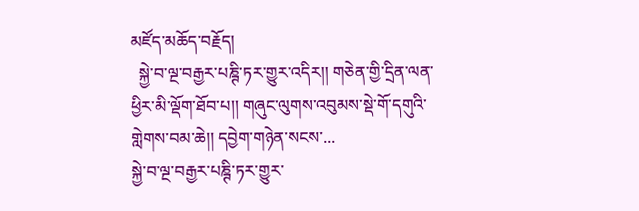མཛོད་མཆོད་བརྗོད།
  སྐྱེ་བ་ལྔ་བརྒྱར་པཎྚི་ཏར་གྱུར་འདིར།། གཅེན་གྱི་དྲིན་ལན་ཕྱིར་མི་ལྡོག་ཐོབ་པ།། གཞུང་ལུགས་འབུམས་སྡེ་གོ་དགུའི་གླེགས་བམ་ཆེ།། དབྱེག་གཉེན་སངས་...
སྐྱེ་བ་ལྔ་བརྒྱར་པཎྚི་ཏར་གྱུར་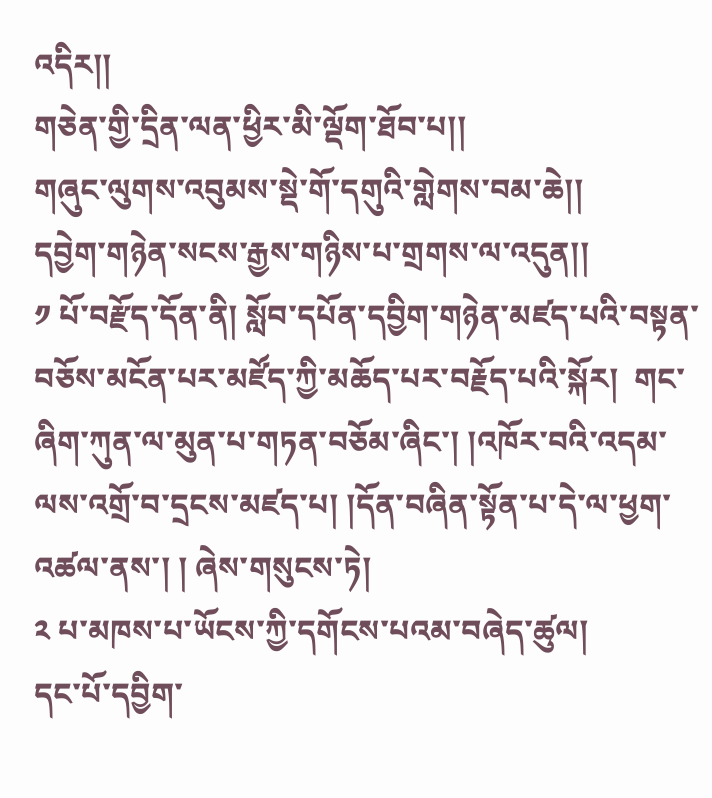འདིར།།
གཅེན་གྱི་དྲིན་ལན་ཕྱིར་མི་ལྡོག་ཐོབ་པ།།
གཞུང་ལུགས་འབུམས་སྡེ་གོ་དགུའི་གླེགས་བམ་ཆེ།།
དབྱེག་གཉེན་སངས་རྒྱས་གཉིས་པ་གྲགས་ལ་འདུན།།
༡ པོ་བརྫོད་དོན་ནི། སློབ་དཔོན་དབྱིག་གཉེན་མཛད་པའི་བསྟན་བཅོས་མངོན་པར་མཛོད་ཀྱི་མཆོད་པར་བརྗོད་པའི་སྐོར།  གང་ཞིག་ཀུན་ལ་མུན་པ་གཏན་བཅོམ་ཞིང་། །འཁོར་བའི་འདམ་ལས་འགྲོ་བ་དྲངས་མཛད་པ། །དོན་བཞིན་སྟོན་པ་དེ་ལ་ཕྱག་འཚལ་ནས་། ། ཞེས་གསུངས་ཏེ།
༢ པ་མཁས་པ་ཡོངས་ཀྱི་དགོངས་པའམ་བཞེད་ཚུལ།
དང་པོ་དབྱིག་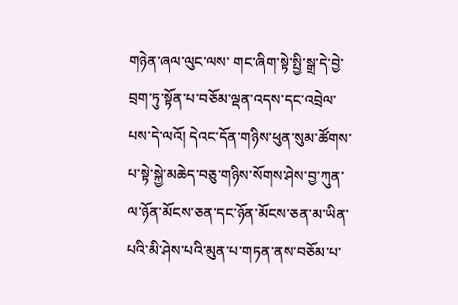གཉེན་ཞལ་ལུང་ལས་ གང་ཞིག་སྟེ་སྤྱི་སྒྲ་དེ་བྱེ་བྲག་ཏུ་སྟོན་པ་བཅོམ་ལྡན་འདས་དང་འབྲེལ་པས་དེ་ལའོ། དེའང་དོན་གཉིས་ཕུན་སུམ་ཚོགས་པ་སྟེ་སྐྱེ་མཆེད་བཅུ་གཉིས་སོགས་ཤེས་བྱ་ཀུན་ལ་ཉོན་མོངས་ཅན་དང་ཉོན་མོངས་ཅན་མ་ཡིན་པའི་མི་ཤེས་པའི་མུན་པ་གཏན་ནས་བཅོམ་པ་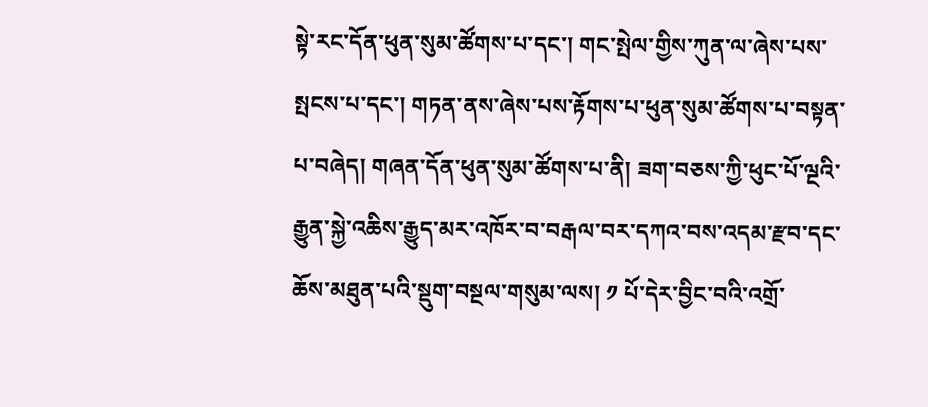སྟེ་རང་དོན་ཕུན་སུམ་ཚོགས་པ་དང་། གང་སྤེལ་གྱིས་ཀུན་ལ་ཞེས་པས་སྤངས་པ་དང་། གཏན་ནས་ཞེས་པས་རྟོགས་པ་ཕུན་སུམ་ཚོགས་པ་བསྟན་པ་བཞེད། གཞན་དོན་ཕུན་སུམ་ཚོགས་པ་ནི། ཟག་བཅས་ཀྱི་ཕུང་པོ་ལྔའི་རྒྱུན་སྐྱེ་འཆིས་རྒྱུད་མར་འཁོར་བ་བརྒལ་བར་དཀའ་བས་འདམ་རྫབ་དང་ཆོས་མཐུན་པའི་སྡུག་བསྔལ་གསུམ་ལས། ༡ པོ་དེར་བྱིང་བའི་འགྲོ་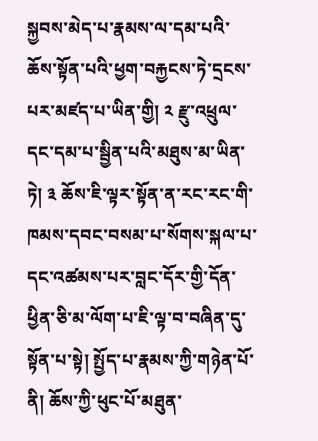སྐྱབས་མེད་པ་རྣམས་ལ་དམ་པའི་ཆོས་སྟོན་པའི་ཕྱག་བརྐྱངས་ཏེ་དྲངས་པར་མཛད་པ་ཡིན་གྱི། ༢ རྫུ་འཕྲུལ་དང་དམ་པ་སྦྱིན་པའི་མཐུས་མ་ཡིན་ཏེ། ༣ ཆོས་ཇི་ལྟར་སྟོན་ན་རང་རང་གི་ཁམས་དབང་བསམ་པ་སོགས་སྐལ་པ་དང་འཚམས་པར་བླང་དོར་གྱི་དོན་ཕྱིན་ཅི་མ་ལོག་པ་ཇི་ལྟ་བ་བཞིན་དུ་སྟོན་པ་སྟེ། སྤྱོད་པ་རྣམས་ཀྱི་གཉེན་པོ་ནི། ཆོས་ཀྱི་ཕུང་པོ་མཐུན་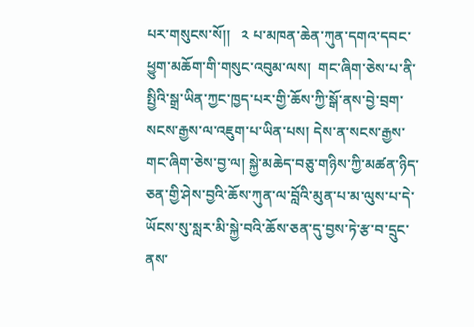པར་གསུངས་སོ།།   ༢ པ་མཁན་ཆེན་ཀུན་དགའ་དབང་ཕྱུག་མཆོག་གི་གསུང་འབུམ་ལས།  གང་ཞིག་ཅེས་པ་ནི་སྤྱིའི་སྒྲ་ཡིན་ཀྱང་ཁྱད་པར་གྱི་ཆོས་ཀྱི་སྒོ་ནས་བྱེ་བྲག་སངས་རྒྱས་ལ་འཇུག་པ་ཡིན་པས། དེས་ན་སངས་རྒྱས་གང་ཞིག་ཅེས་བྱ་ལ། སྐྱེ་མཆེད་བཅུ་གཉིས་ཀྱི་མཚན་ཉིད་ཅན་གྱི་ཤེས་བྱའི་ཆོས་ཀུན་ལ་བློའི་མུན་པ་མ་ལུས་པ་དེ་ཡོངས་སུ་སླར་མི་སྐྱེ་བའི་ཆོས་ཅན་དུ་བྱས་ཏེ་རྩ་བ་དྲུང་ནས་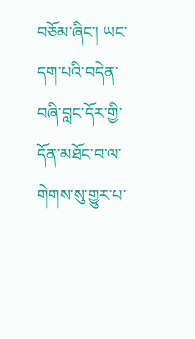བཅོམ་ཞིང་། ཡང་དག་པའི་བདེན་བཞི་བླང་དོར་གྱི་དོན་མཐོང་བ་ལ་གེགས་སུ་གྱུར་པ་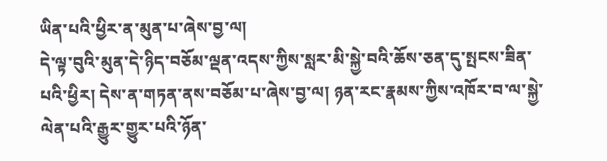ཡིན་པའི་ཕྱིར་ན་མུན་པ་ཞེས་བྱ་ལ།
དེ་ལྟ་བུའི་མུན་དེ་ཉིད་བཅོམ་ལྡན་འདས་ཀྱིས་སླར་མི་སྐྱེ་བའི་ཆོས་ཅན་དུ་སྤངས་ཟིན་པའི་ཕྱིར། དེས་ན་གཏན་ནས་བཅོམ་པ་ཞེས་བྱ་ལ། ཉན་རང་རྣམས་ཀྱིས་འཁོར་བ་ལ་སྐྱེ་ལེན་པའི་རྒྱུར་གྱུར་པའི་ཉོན་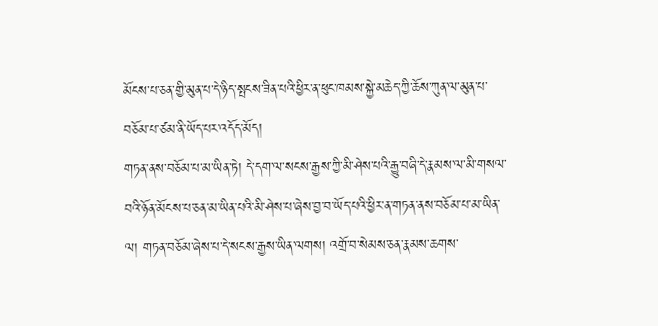མོངས་པ་ཅན་གྱི་མུན་པ་དེ་ཉིད་སྤངས་ཟིན་པའི་ཕྱིར་ན་ཕུང་ཁམས་སྐྱེ་མཆེད་ཀྱི་ཆོས་ཀུན་ལ་མུན་པ་བཅོམ་པ་ཙམ་ནི་ཡོད་པར་འདོད་མོད།
གཏན་ནས་བཅོམ་པ་མ་ཡིན་ཏེ། དེ་དག་ལ་སངས་རྒྱས་ཀྱི་མི་ཤེས་པའི་རྒྱུ་བཞི་དེ་རྣམས་ལ་མི་གསལ་བའི་ཉོན་མོངས་པ་ཅན་མ་ཡིན་པའི་མི་ཤེས་པ་ཞེས་བྱ་བ་ཡོད་པའི་ཕྱིར་ན་གཏན་ནས་བཅོམ་པ་མ་ཡིན་ལ། གཏན་བཅོམ་ཞེས་པ་དེ་སངས་རྒྱས་ཡིན་ལགས། འགྲོ་བ་སེམས་ཅན་རྣམས་ཆགས་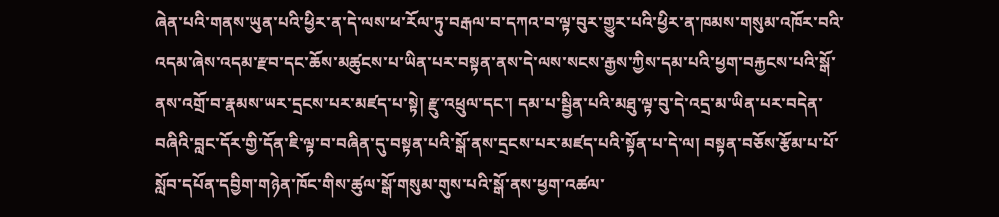ཞེན་པའི་གནས་ཡུན་པའི་ཕྱིར་ན་དེ་ལས་ཕ་རོལ་ཏུ་བརྒལ་བ་དཀའ་བ་ལྟ་བུར་གྱུར་པའི་ཕྱིར་ན་ཁམས་གསུམ་འཁོར་བའི་འདམ་ཞེས་འདམ་རྫབ་དང་ཆོས་མཚུངས་པ་ཡིན་པར་བསྟན་ནས་དེ་ལས་སངས་རྒྱས་ཀྱིས་དམ་པའི་ཕྱག་བརྐྱངས་པའི་སྒོ་ནས་འགྲོ་བ་རྣམས་ཡར་དྲངས་པར་མཛད་པ་སྟེ། རྫུ་འཕྲུལ་དང་། དམ་པ་སྦྱིན་པའི་མཐུ་ལྟ་བུ་དེ་འདྲ་མ་ཡིན་པར་བདེན་བཞིའི་བླང་དོར་གྱི་དོན་ཇི་ལྟ་བ་བཞིན་དུ་བསྟན་པའི་སྒོ་ནས་དྲངས་པར་མཛད་པའི་སྟོན་པ་དེ་ལ། བསྟན་བཅོས་རྩོམ་པ་པོ་སློབ་དཔོན་དབྱིག་གཉེན་ཁོང་གིས་ཚུལ་སྒོ་གསུམ་གུས་པའི་སྒོ་ནས་ཕྱག་འཚལ་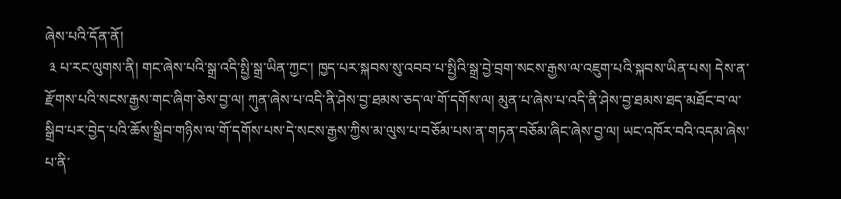ཞེས་པའི་དོན་ནོ།
 ༣ པ་རང་ལུགས་ནི། གང་ཞེས་པའི་སྒྲ་འདི་སྤྱི་སྒྲ་ཡིན་ཀྱང་། ཁྱད་པར་སྐབས་སུ་འབབ་པ་སྤྱིའི་སྒྲ་བྱེ་བྲག་སངས་རྒྱས་ལ་འཇུག་པའི་སྐབས་ཡིན་པས། དེས་ན་རྫོགས་པའི་སངས་རྒྱས་གང་ཞིག་ཅེས་བྱ་ལ། ཀུན་ཞེས་པ་འདི་ནི་ཤེས་བྱ་ཐམས་ཅད་ལ་གོ་དགོས་ལ། མུན་པ་ཞེས་པ་འདི་ནི་ཤེས་བྱ་ཐམས་ཐད་མཐོང་བ་ལ་སྒྲིབ་པར་བྱེད་པའི་ཆོས་སྒྲིབ་གཉིས་ལ་གོ་དགོས་པས་དེ་སངས་རྒྱས་ཀྱིས་མ་ལུས་པ་བཅོམ་པས་ན་གཏན་བཅོམ་ཞིང་ཞེས་བྱ་ལ། ཡང་འཁོར་བའི་འདམ་ཞེས་པ་ནི་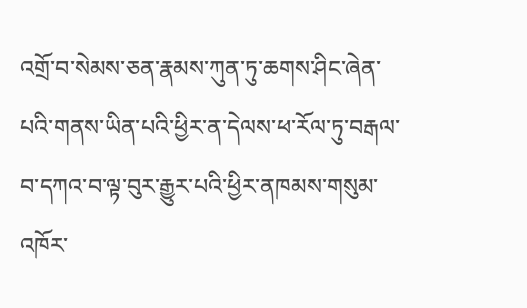འགྲོ་བ་སེམས་ཅན་རྣམས་ཀུན་ཏུ་ཆགས་ཤིང་ཞེན་པའི་གནས་ཡིན་པའི་ཕྱིར་ན་དེལས་ཕ་རོལ་ཏུ་བརྒལ་བ་དཀའ་བ་ལྟ་བུར་རྒྱུར་པའི་ཕྱིར་ནཁམས་གསུམ་འཁོར་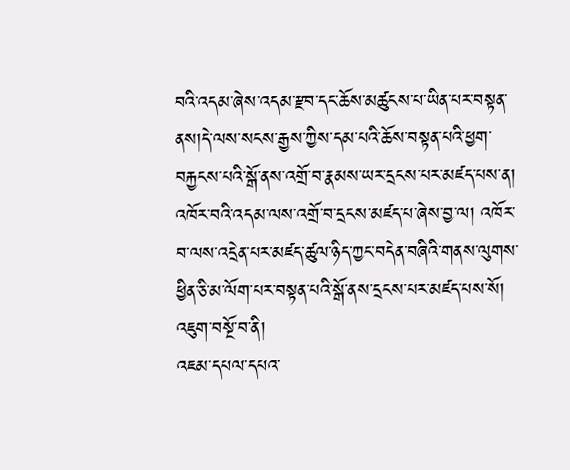བའི་འདམ་ཞེས་འདམ་རྫབ་དང་ཆོས་མཚུངས་པ་ཡིན་པར་བསྟན་ནས།དེ་ལས་སངས་རྒྱས་ཀྱིས་དམ་པའི་ཆོས་བསྟན་པའི་ཕྱག་བརྐྱངས་པའི་སྒོ་ནས་འགྲོ་བ་རྣམས་ཡར་དྲངས་པར་མཛད་པས་ན། འཁོར་བའི་འདམ་ལས་འགྲོ་བ་དྲངས་མཛད་པ་ཞེས་བྱ་ལ། འཁོར་བ་ལས་འདྲེན་པར་མཛད་ཚུལ་ཉིད་ཀྱང་བདེན་བཞིའི་གནས་ལུགས་ཕྱིན་ཅི་མ་ལོག་པར་བསྟན་པའི་སྒོ་ནས་དྲངས་པར་མཛད་པས་སོ།
འཇུག་བསྔོ་བ་ནི།
འཇམ་དཔལ་དཔའ་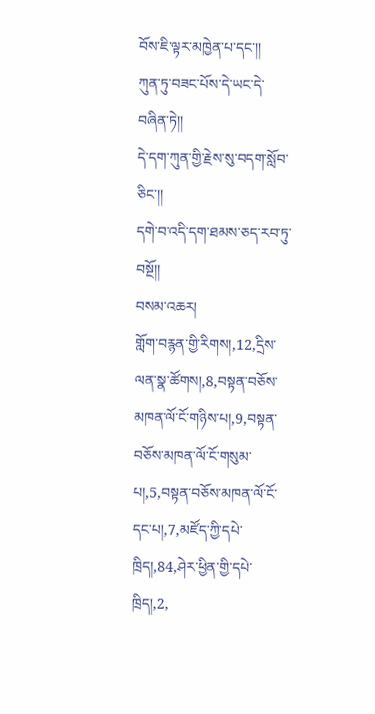བོས་ཇི་ལྟར་མཁྱེན་པ་དང་།།
ཀུན་ཏུ་བཟང་པོས་དེ་ཡང་དེ་བཞིན་ཏེ།།
དེ་དག་ཀུན་གྱི་རྗེས་སུ་བདག་སློབ་ཅིང་།།
དགེ་བ་འདི་དག་ཐམས་ཅད་རབ་ཏུ་བསྔོ།།
བསམ་འཆར།
གློག་བརྙན་གྱི་རིགས།,12,དྲིས་ལན་སྣ་ཚོགས།,8,བསྟན་བཅོས་མཁན་ལོ་ངོ་གཉིས་པ།,9,བསྟན་བཅོས་མཁན་ལོ་ངོ་གསུམ་པ།,5,བསྟན་བཅོས་མཁན་ལོ་ངོ་དང་པ།,7,མཛོད་ཀྱི་དཔེ་ཁྲིད།,84,ཤེར་ཕྱིན་གྱི་དཔེ་ཁྲིད།,2,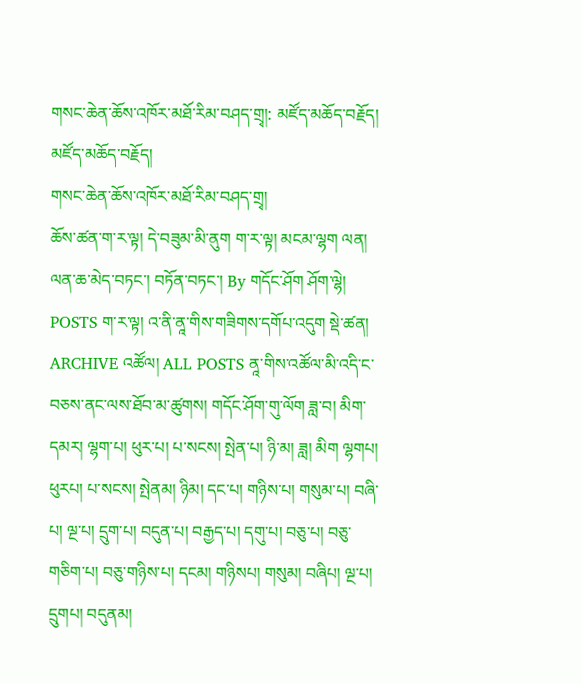གསང་ཆེན་ཆོས་འཁོར་མཐོ་རིམ་བཤད་གྲྭ།: མཛོད་མཆོད་བརྗོད།
མཛོད་མཆོད་བརྗོད།
གསང་ཆེན་ཆོས་འཁོར་མཐོ་རིམ་བཤད་གྲྭ།
ཆོས་ཚན་ག་ར་ལྟ། དེ་བཟུམ་མི་ནུག ག་ར་ལྟ། མངམ་ལྷག ལན། ལན་ཆ་མེད་བཏང་། བཏོན་བཏང་། By གདོང་ཤོག ཤོག་ལྷེ། POSTS ག་ར་ལྟ། འ་ནི་ནཱ་གིས་གཟིགས་དགོཔ་འདུག སྡེ་ཚན། ARCHIVE འཚོལ། ALL POSTS ནཱ་གིས་འཚོལ་མི་འདི་ང་བཅས་ནང་ལས་ཐོབ་མ་ཚུགས། གདོང་ཤོག་གུ་ལོག ཟླ་བ། མིག་དམར། ལྷག་པ། ཕུར་པ། པ་སངས། སྤེན་པ། ཉི་མ། ཟླ། མིག ལྷགཔ། ཕུརཔ། པ་སངས། སྤེནམ། ཉིམ། དང་པ། གཉིས་པ། གསུམ་པ། བཞི་པ། ལྔ་པ། དྲུག་པ། བདུན་པ། བརྒྱད་པ། དགུ་པ། བཅུ་པ། བཅུ་གཅིག་པ། བཅུ་གཉིས་པ། དངམ། གཉིསཔ། གསུམ། བཞིཔ། ལྔ་པ། དྲུགཔ། བདུནམ།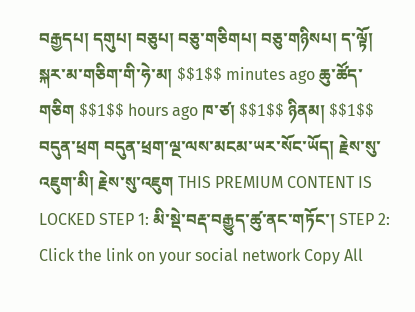བརྒྱདཔ། དགུཔ། བཅུཔ། བཅུ་གཅིགཔ། བཅུ་གཉིསཔ། ད་ལྟོ། སྐར་མ་གཅིག་གི་ཧེ་མ། $$1$$ minutes ago ཆུ་ཚོད་གཅིག $$1$$ hours ago ཁ་ཙ། $$1$$ ཉིནམ། $$1$$ བདུན་ཕྲག བདུན་ཕྲག་ལྔ་ལས་མངམ་ཡར་སོང་ཡོད། རྗེས་སུ་འཇུག་མི། རྗེས་སུ་འཇུག THIS PREMIUM CONTENT IS LOCKED STEP 1: མི་སྡེ་བརྡ་བརྒྱུད་ཚུ་ནང་གཏོང་། STEP 2: Click the link on your social network Copy All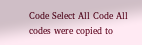Code Select All Code All codes were copied to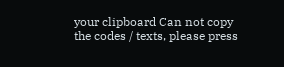your clipboard Can not copy the codes / texts, please press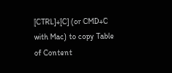[CTRL]+[C] (or CMD+C with Mac) to copy Table of Content